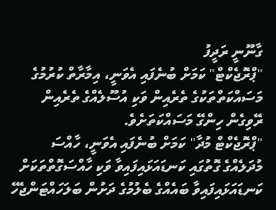ގާނޫނީ ރަދީފު
"ޕްރޮޖެކްޓް" ކަމަށް ބުނެފައި އެވަނީ، އިމާރާތް ކުރުމުގެ މަސައްކަތްތަކުގެ ތެރެއިން ވަކި އުސޫލެއްގެ ތެރެއިން ރޭވިގެން ހިންގޭ މަސައްކަތަށެވެ.
"ޕްރޮޖެކްޓް މުދާ" ކަމަށް ބުނެފައި އެވަނީ، ހާއްސަ މުދަލެއްގެ ގޮތުގައި ކަނޑައަޅައިފައިވާ ވަކި ހާއްސަގޮތްތަކަށް ކަނޑައަޅައިފައިވާ ބައެއްގެ ބެލުމުގެ ދަށުން ބަލަހައްޓަންޖެހޭ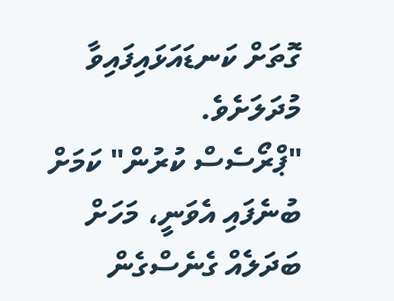ގޮތަށް ކަނޑައަޅައިފައިވާ މުދަލަށެވެ.
"ޕްރޯސެސް ކުރުން" ކަމަށް ބުނެފައި އެވަނީ، މަހަށް ބަދަލެއް ގެނެސްގެން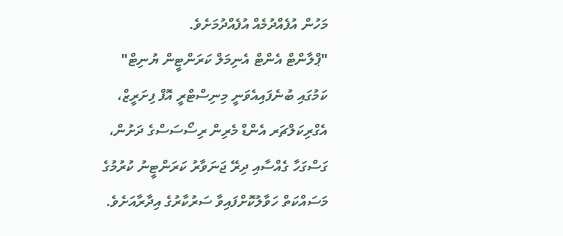މަހުން އުފެއްދުމެއް އުފެއްދުމަށެވެ.
"ޕްލާންޓް އެންޓް އެނިމަލް ކަރަންޓީން ޔުނިޓް" ކަމުގައި ބުނެފައިއެވަނީ މިނިސްޓްރީ އޮފް ފިށަރީޒް، އެގްރިކަލްޗަރ އެންޑް މެރިން ރިސޯސަސްގެ ދަށުން، ގަސްގަހާ ގެއްސާއި ދިރޭ ޖަނަވާރު ކަރަންޓީނު ކުރުމުގެ މަސައްކަތް ހަވާލުކޮށްފައިވާ ސަރުކާރުގެ އިދާރާއަށެވެ.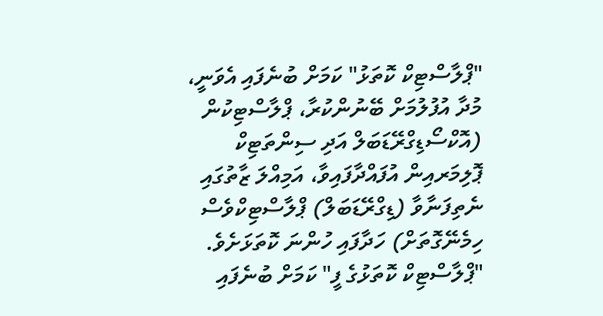"ޕްލާސްޓިކް ކޮތަޅު" ކަމަށް ބުނެފައި އެވަނީ، މުދާ އުފުލުމަށް ބޭނުންކުރާ، ޕްލާސްޓިކުން (އޮކްސޯޑިގްރޭޑަބަލް އަދި ސިންތަޓިކް ޕޮލިމަރއިން އުފައްދާފައިވާ، އަމިއްލަ ޒާތުގައި ނެތިފަނާވާ (ޑިގްރޭޑަބަލް) ޕްލާސްޓިކްވެސް ހިމެނޭގޮތަށް) ހަދާފައި ހުންނަ ކޮތަޅަށެވެ.
"ޕްލާސްޓިކް ކޮތަޅުގެ ފީ" ކަމަށް ބުނެފައި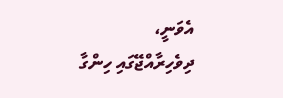އެވަނީ، ދިވެހިރާއްޖޭގައި ހިންގާ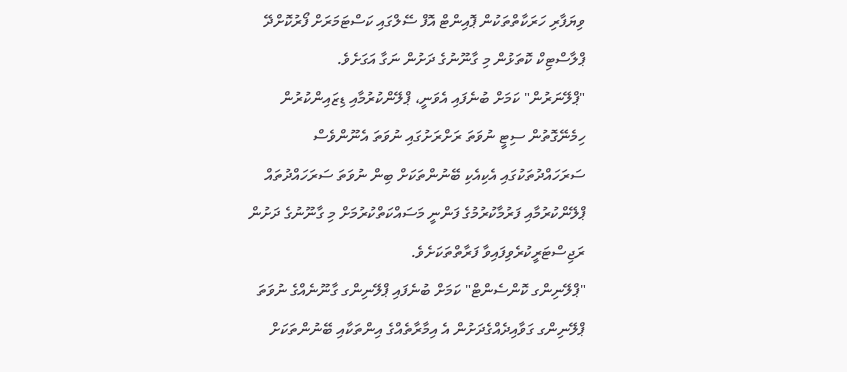ވިޔަފާރި ހަރަކާތްތަކުން ޕޮއިންޓް އޮފް ސޭލްގައި ކަސްޓަމަރަށް ފޯރުކޮށްދޭ ޕްލާސްޓިކް ކޮތަޅުން މި ގާނޫނުގެ ދަށުން ނަގާ އަގަށެވެ.
"ޕްލޭނަރުން" ކަމަށް ބުނެފައި އެވަނީ، ޕްލޭންކުރުމާއި ޑިޒައިންކުރުން ހިމެނޭގޮތުން ސިޓީ ނުވަތަ ރަށްރަށުގައި ނުވަތަ އެނޫންވެސް ސަރަހައްދުތަކުގައި އެކިއެކި ބޭނުންތަކަށް ބިން ނުވަތަ ސަރަހައްދުތައް ޕްލޭންކުރުމާއި ފަރުމާކުރުމުގެ ފަންނީ މަސައްކަތްކުރުމަށް މި ގާނޫނުގެ ދަށުން ރަޖިސްޓަރީކުރެވިފައިވާ ފަރާތްތަކަށެވެ.
"ޕްލޭނިންގ ކޮންސެންޓް" ކަމަށް ބުނެފައި ޕްލޭނިންގ ގާނޫނެއްގެ ނުވަތަ ޕްލޭނިންގ ގަވާއިދެއްގެދަށުން އެ އިމާރާތެއްގެ އިންތަކާއި ބޭނުންތަކަށް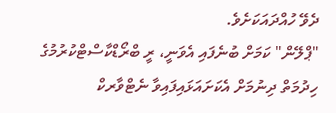ދެވޭ ހުއްދައަކަށެވެ.
"ޕްލޭން" ކަމަށް ބުނެފައި އެވަނީ، ރީ ބްރޯޑްކާސްޓްކުރުމުގެ ހިދުމަތް ދިނުމަށް އެކަށައަޅައިފައިވާ ނެޓްވާރކް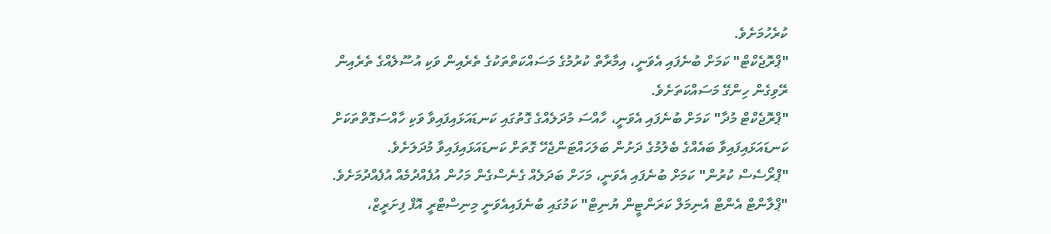ކުރެހުމަށެވެ.
"ޕްރޮޖެކްޓް" ކަމަށް ބުނެފައި އެވަނީ، އިމާރާތް ކުރުމުގެ މަސައްކަތްތަކުގެ ތެރެއިން ވަކި އުސޫލެއްގެ ތެރެއިން ރޭވިގެން ހިންގޭ މަސައްކަތަށެވެ.
"ޕްރޮޖެކްޓް މުދާ" ކަމަށް ބުނެފައި އެވަނީ، ހާއްސަ މުދަލެއްގެ ގޮތުގައި ކަނޑައަޅައިފައިވާ ވަކި ހާއްސަގޮތްތަކަށް ކަނޑައަޅައިފައިވާ ބައެއްގެ ބެލުމުގެ ދަށުން ބަލަހައްޓަންޖެހޭ ގޮތަށް ކަނޑައަޅައިފައިވާ މުދަލަށެވެ.
"ޕްރޯސެސް ކުރުން" ކަމަށް ބުނެފައި އެވަނީ، މަހަށް ބަދަލެއް ގެނެސްގެން މަހުން އުފެއްދުމެއް އުފެއްދުމަށެވެ.
"ޕްލާންޓް އެންޓް އެނިމަލް ކަރަންޓީން ޔުނިޓް" ކަމުގައި ބުނެފައިއެވަނީ މިނިސްޓްރީ އޮފް ފިށަރީޒް،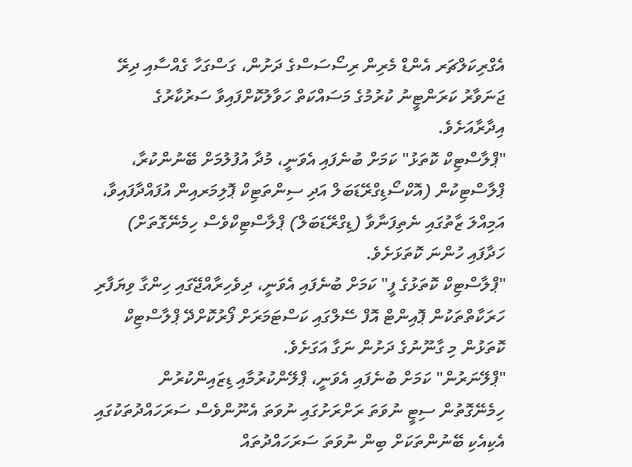އެގްރިކަލްޗަރ އެންޑް މެރިން ރިސޯސަސްގެ ދަށުން، ގަސްގަހާ ގެއްސާއި ދިރޭ ޖަނަވާރު ކަރަންޓީނު ކުރުމުގެ މަސައްކަތް ހަވާލުކޮށްފައިވާ ސަރުކާރުގެ އިދާރާއަށެވެ.
"ޕްލާސްޓިކް ކޮތަޅު" ކަމަށް ބުނެފައި އެވަނީ، މުދާ އުފުލުމަށް ބޭނުންކުރާ، ޕްލާސްޓިކުން (އޮކްސޯޑިގްރޭޑަބަލް އަދި ސިންތަޓިކް ޕޮލިމަރއިން އުފައްދާފައިވާ، އަމިއްލަ ޒާތުގައި ނެތިފަނާވާ (ޑިގްރޭޑަބަލް) ޕްލާސްޓިކްވެސް ހިމެނޭގޮތަށް) ހަދާފައި ހުންނަ ކޮތަޅަށެވެ.
"ޕްލާސްޓިކް ކޮތަޅުގެ ފީ" ކަމަށް ބުނެފައި އެވަނީ، ދިވެހިރާއްޖޭގައި ހިންގާ ވިޔަފާރި ހަރަކާތްތަކުން ޕޮއިންޓް އޮފް ސޭލްގައި ކަސްޓަމަރަށް ފޯރުކޮށްދޭ ޕްލާސްޓިކް ކޮތަޅުން މި ގާނޫނުގެ ދަށުން ނަގާ އަގަށެވެ.
"ޕްލޭނަރުން" ކަމަށް ބުނެފައި އެވަނީ، ޕްލޭންކުރުމާއި ޑިޒައިންކުރުން ހިމެނޭގޮތުން ސިޓީ ނުވަތަ ރަށްރަށުގައި ނުވަތަ އެނޫންވެސް ސަރަހައްދުތަކުގައި އެކިއެކި ބޭނުންތަކަށް ބިން ނުވަތަ ސަރަހައްދުތައް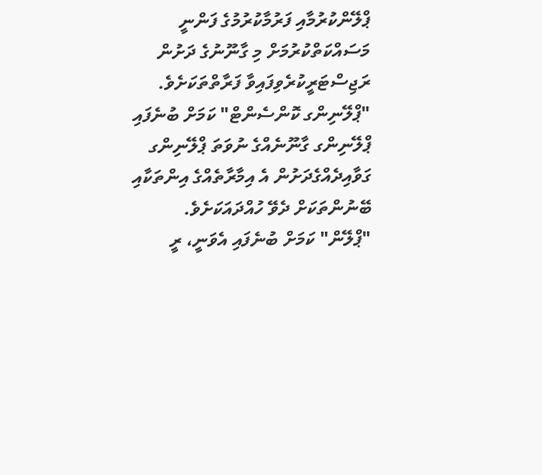ޕްލޭންކުރުމާއި ފަރުމާކުރުމުގެ ފަންނީ މަސައްކަތްކުރުމަށް މި ގާނޫނުގެ ދަށުން ރަޖިސްޓަރީކުރެވިފައިވާ ފަރާތްތަކަށެވެ.
"ޕްލޭނިންގ ކޮންސެންޓް" ކަމަށް ބުނެފައި ޕްލޭނިންގ ގާނޫނެއްގެ ނުވަތަ ޕްލޭނިންގ ގަވާއިދެއްގެދަށުން އެ އިމާރާތެއްގެ އިންތަކާއި ބޭނުންތަކަށް ދެވޭ ހުއްދައަކަށެވެ.
"ޕްލޭން" ކަމަށް ބުނެފައި އެވަނީ، ރީ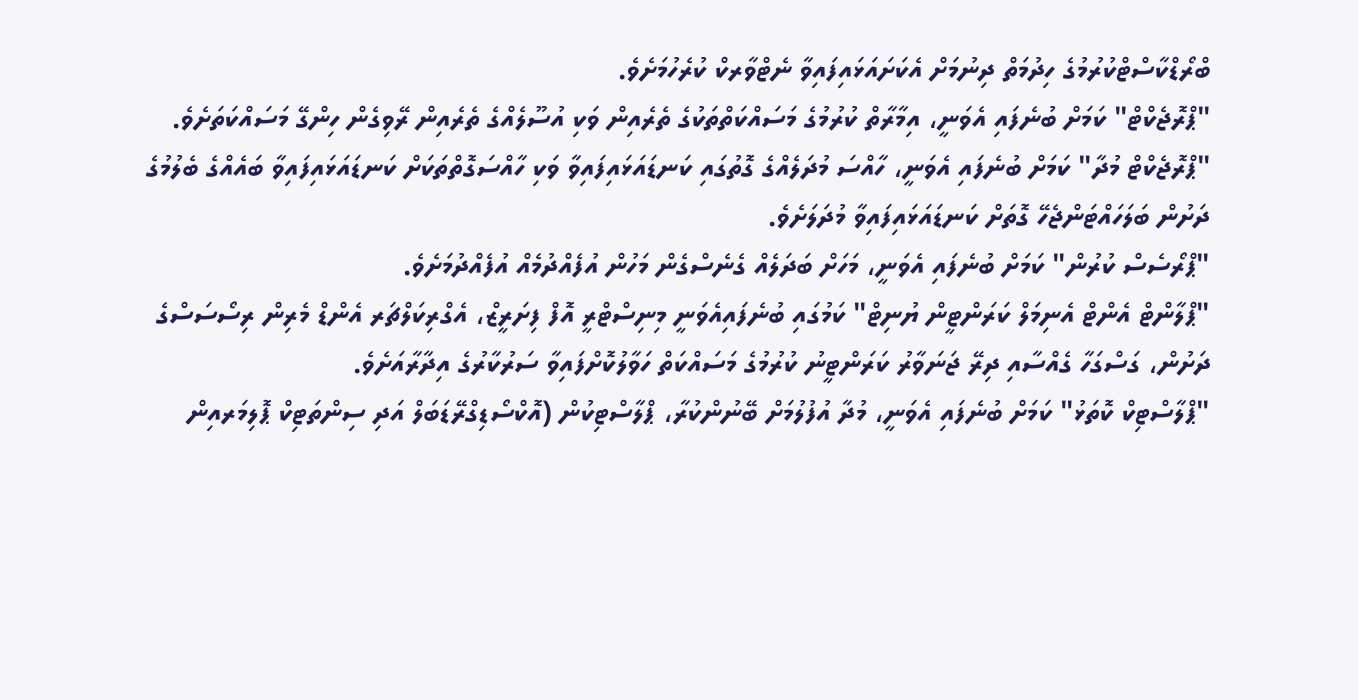ބްރޯޑްކާސްޓްކުރުމުގެ ހިދުމަތް ދިނުމަށް އެކަށައަޅައިފައިވާ ނެޓްވާރކް ކުރެހުމަށެވެ.
"ޕްރޮޖެކްޓް" ކަމަށް ބުނެފައި އެވަނީ، އިމާރާތް ކުރުމުގެ މަސައްކަތްތަކުގެ ތެރެއިން ވަކި އުސޫލެއްގެ ތެރެއިން ރޭވިގެން ހިންގޭ މަސައްކަތަށެވެ.
"ޕްރޮޖެކްޓް މުދާ" ކަމަށް ބުނެފައި އެވަނީ، ހާއްސަ މުދަލެއްގެ ގޮތުގައި ކަނޑައަޅައިފައިވާ ވަކި ހާއްސަގޮތްތަކަށް ކަނޑައަޅައިފައިވާ ބައެއްގެ ބެލުމުގެ ދަށުން ބަލަހައްޓަންޖެހޭ ގޮތަށް ކަނޑައަޅައިފައިވާ މުދަލަށެވެ.
"ޕްރޯސެސް ކުރުން" ކަމަށް ބުނެފައި އެވަނީ، މަހަށް ބަދަލެއް ގެނެސްގެން މަހުން އުފެއްދުމެއް އުފެއްދުމަށެވެ.
"ޕްލާންޓް އެންޓް އެނިމަލް ކަރަންޓީން ޔުނިޓް" ކަމުގައި ބުނެފައިއެވަނީ މިނިސްޓްރީ އޮފް ފިށަރީޒް، އެގްރިކަލްޗަރ އެންޑް މެރިން ރިސޯސަސްގެ ދަށުން، ގަސްގަހާ ގެއްސާއި ދިރޭ ޖަނަވާރު ކަރަންޓީނު ކުރުމުގެ މަސައްކަތް ހަވާލުކޮށްފައިވާ ސަރުކާރުގެ އިދާރާއަށެވެ.
"ޕްލާސްޓިކް ކޮތަޅު" ކަމަށް ބުނެފައި އެވަނީ، މުދާ އުފުލުމަށް ބޭނުންކުރާ، ޕްލާސްޓިކުން (އޮކްސޯޑިގްރޭޑަބަލް އަދި ސިންތަޓިކް ޕޮލިމަރއިން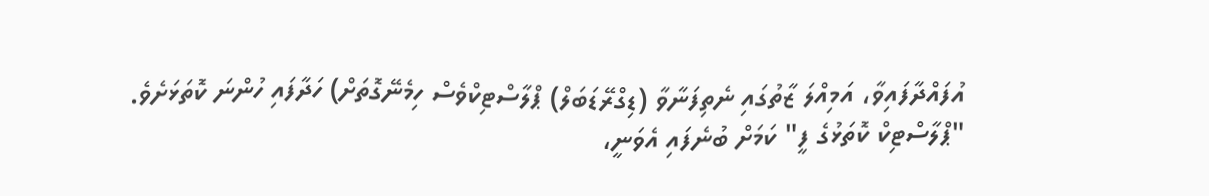އުފައްދާފައިވާ، އަމިއްލަ ޒާތުގައި ނެތިފަނާވާ (ޑިގްރޭޑަބަލް) ޕްލާސްޓިކްވެސް ހިމެނޭގޮތަށް) ހަދާފައި ހުންނަ ކޮތަޅަށެވެ.
"ޕްލާސްޓިކް ކޮތަޅުގެ ފީ" ކަމަށް ބުނެފައި އެވަނީ،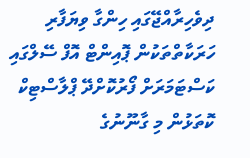ދިވެހިރާއްޖޭގައި ހިންގާ ވިޔަފާރި ހަރަކާތްތަކުން ޕޮއިންޓް އޮފް ސޭލްގައި ކަސްޓަމަރަށް ފޯރުކޮށްދޭ ޕްލާސްޓިކް ކޮތަޅުން މި ގާނޫނުގެ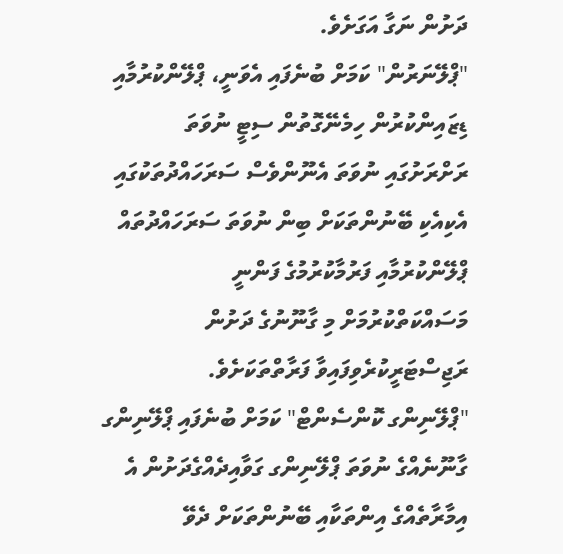ދަށުން ނަގާ އަގަށެވެ.
"ޕްލޭނަރުން" ކަމަށް ބުނެފައި އެވަނީ، ޕްލޭންކުރުމާއި ޑިޒައިންކުރުން ހިމެނޭގޮތުން ސިޓީ ނުވަތަ ރަށްރަށުގައި ނުވަތަ އެނޫންވެސް ސަރަހައްދުތަކުގައި އެކިއެކި ބޭނުންތަކަށް ބިން ނުވަތަ ސަރަހައްދުތައް ޕްލޭންކުރުމާއި ފަރުމާކުރުމުގެ ފަންނީ މަސައްކަތްކުރުމަށް މި ގާނޫނުގެ ދަށުން ރަޖިސްޓަރީކުރެވިފައިވާ ފަރާތްތަކަށެވެ.
"ޕްލޭނިންގ ކޮންސެންޓް" ކަމަށް ބުނެފައި ޕްލޭނިންގ ގާނޫނެއްގެ ނުވަތަ ޕްލޭނިންގ ގަވާއިދެއްގެދަށުން އެ އިމާރާތެއްގެ އިންތަކާއި ބޭނުންތަކަށް ދެވޭ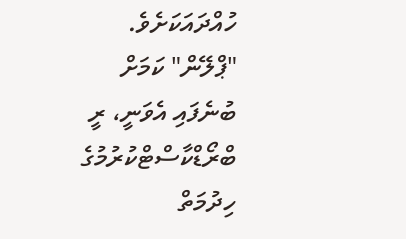ހުއްދައަކަށެވެ.
"ޕްލޭން" ކަމަށް ބުނެފައި އެވަނީ، ރީ ބްރޯޑްކާސްޓްކުރުމުގެ ހިދުމަތް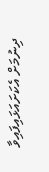ދިނުމަށް އެކަށައަޅައިފައިވާ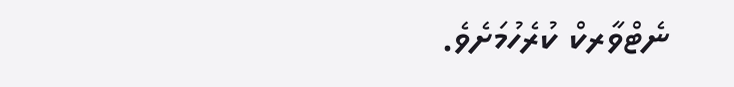ނެޓްވާރކް ކުރެހުމަށެވެ.